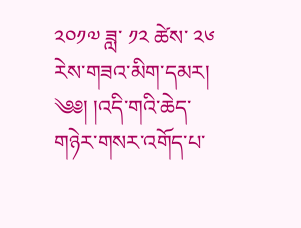༢༠༡༧ ཟླ་ ༡༢ ཚེས་ ༢༦ རེས་གཟའ་མིག་དམར།
༄༅། །འདི་གའི་ཆེད་གཉེར་གསར་འགོད་པ་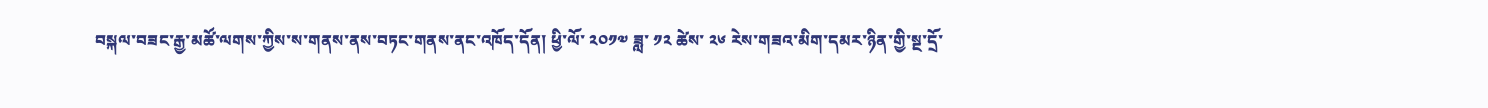བསྐལ་བཟང་རྒྱ་མཚོ་ལགས་ཀྱིས་ས་གནས་ནས་བཏང་གནས་ནང་འཁོད་དོན། ཕྱི་ལོ་ ༢༠༡༧ ཟླ་ ༡༢ ཚེས་ ༢༦ རེས་གཟའ་མིག་དམར་ཉིན་གྱི་སྔ་དྲོ་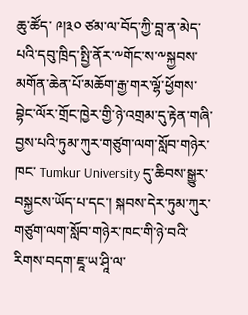ཆུ་ཚོད་ ༩།༣༠ ཙམ་ལ་བོད་ཀྱི་བླ་ན་མེད་པའི་དབུ་ཁྲིད་སྤྱི་ནོར་༸གོང་ས་༸སྐྱབས་མགོན་ཆེན་པོ་མཆོག་རྒྱ་གར་ལྷོ་ཕྱོགས་བྷེང་ལོར་གྲོང་ཁྱེར་གྱི་ཉེ་འགྲམ་དུ་རྟེན་གཞི་བྱས་པའི་ཏུམ་ཀུར་གཙུག་ལག་སློབ་གཉེར་ཁང་ Tumkur University དུ་ཆིབས་སྒྱུར་བསྐྱངས་ཡོད་པ་དང་། སྐབས་དེར་ཏུམ་ཀུར་གཙུག་ལག་སློབ་གཉེར་ཁང་གི་ཉེ་བའི་རིགས་བདག་ཇཱ་ཡ་ཤཱི་ལ་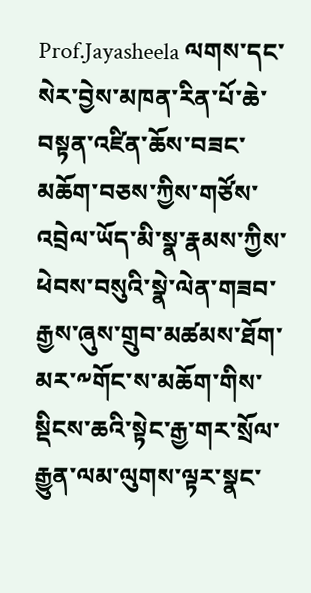Prof.Jayasheela ལགས་དང་སེར་བྱེས་མཁན་རིན་པོ་ཆེ་བསྟན་འཛིན་ཆོས་བཟང་མཆོག་བཅས་ཀྱིས་གཙོས་འབྲེལ་ཡོད་མི་སྣ་རྣམས་ཀྱིས་ཕེབས་བསུའི་སྣེ་ལེན་གཟབ་རྒྱས་ཞུས་གྲུབ་མཚམས་ཐོག་མར་༸གོང་ས་མཆོག་གིས་སྡིངས་ཆའི་སྟེང་རྒྱ་གར་སྲོལ་རྒྱུན་ལམ་ལུགས་ལྟར་སྣང་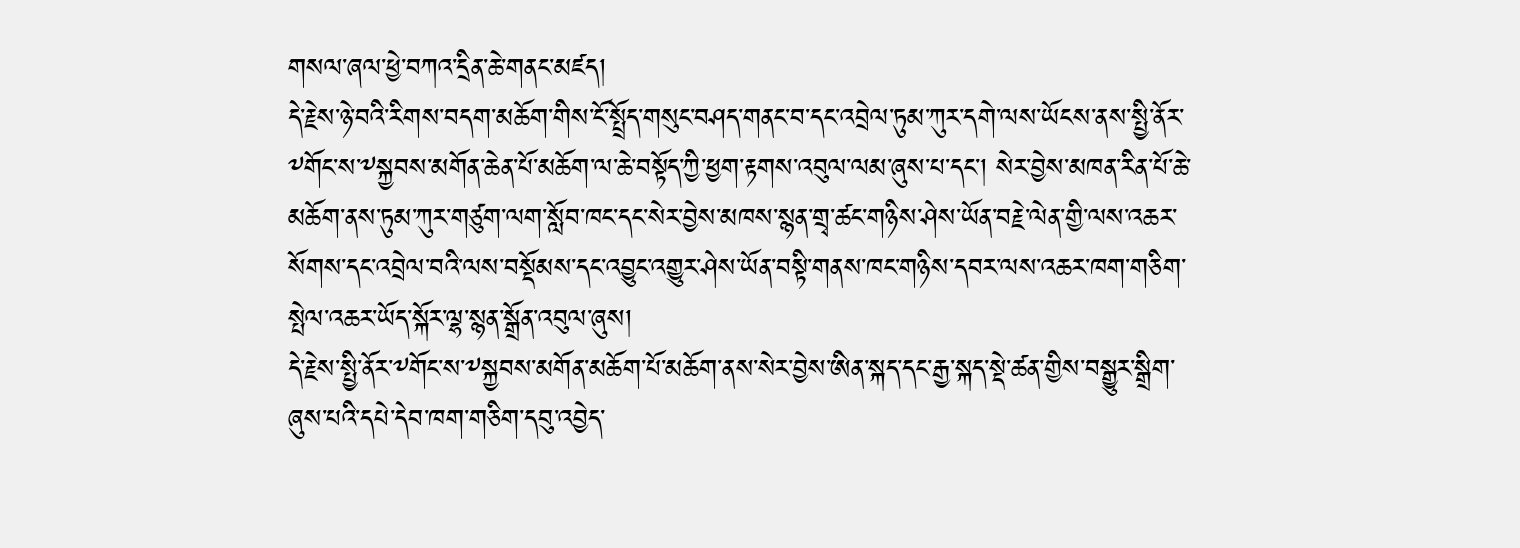གསལ་ཞལ་ཕྱེ་བཀའ་དྲིན་ཆེ་གནང་མཛད།
དེ་རྗེས་ཉེ་བའི་རིགས་བདག་མཆོག་གིས་ངོ་སྤྲོད་གསུང་བཤད་གནང་བ་དང་འབྲེལ་ཏུམ་ཀུར་དགེ་ལས་ཡོངས་ནས་སྤྱི་ནོར་༸གོང་ས་༸སྐྱབས་མགོན་ཆེན་པོ་མཆོག་ལ་ཆེ་བསྟོད་ཀྱི་ཕྱག་རྟགས་འབུལ་ལམ་ཞུས་པ་དང་། སེར་བྱེས་མཁན་རིན་པོ་ཆེ་མཆོག་ནས་ཏུམ་ཀུར་གཙུག་ལག་སློབ་ཁང་དང་སེར་བྱེས་མཁས་སྙན་གྲྭ་ཚང་གཉིས་ཤེས་ཡོན་བརྗེ་ལེན་གྱི་ལས་འཆར་སོགས་དང་འབྲེལ་བའི་ལས་བསྡོམས་དང་འབྱུང་འགྱུར་ཤེས་ཡོན་བསྟི་གནས་ཁང་གཉིས་དབར་ལས་འཆར་ཁག་གཅིག་སྤེལ་འཆར་ཡོད་སྐོར་ལྷ་སྙན་སྒྲོན་འབུལ་ཞུས།
དེ་རྗེས་སྤྱི་ནོར་༸གོང་ས་༸སྐྱབས་མགོན་མཆོག་པོ་མཆོག་ནས་སེར་བྱེས་ཨིན་སྐད་དང་རྒྱ་སྐད་སྡེ་ཚན་གྱིས་བསྒྱུར་སྒྲིག་ཞུས་པའི་དཔེ་དེབ་ཁག་གཅིག་དབུ་འབྱེད་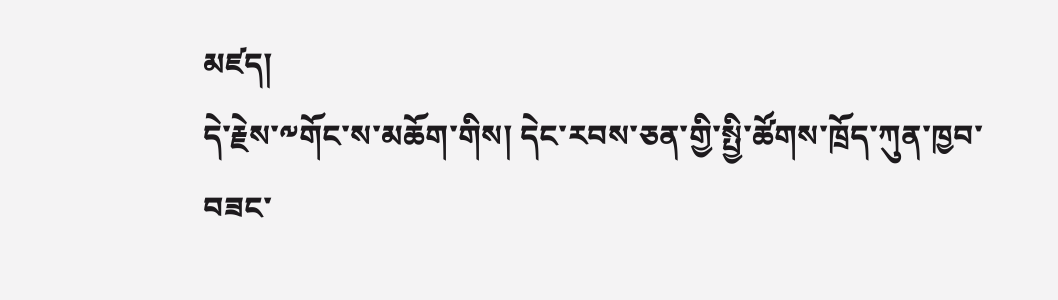མཛད།
དེ་རྗེས་༸གོང་ས་མཆོག་གིས། དེང་རབས་ཅན་གྱི་སྤྱི་ཚོགས་ཁྲོད་ཀུན་ཁྱབ་བཟང་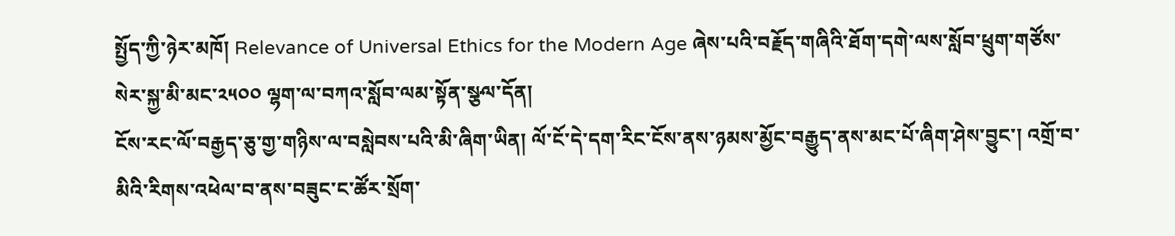སྤྱོད་ཀྱི་ཉེར་མཁོ། Relevance of Universal Ethics for the Modern Age ཞེས་པའི་བརྗོད་གཞིའི་ཐོག་དགེ་ལས་སློབ་ཕྲུག་གཙོས་སེར་སྐྱ་མི་མང་༢༥༠༠ ལྷག་ལ་བཀའ་སློབ་ལམ་སྟོན་སྩལ་དོན།
ངོས་རང་ལོ་བརྒྱད་ཅུ་གྱ་གཉིས་ལ་བསླེབས་པའི་མི་ཞིག་ཡིན། ལོ་ངོ་དེ་དག་རིང་ངོས་ནས་ཉམས་མྱོང་བརྒྱུད་ནས་མང་པོ་ཞིག་ཤེས་བྱུང་། འགྲོ་བ་མིའི་རིགས་འཕེལ་བ་ནས་བཟུང་ང་ཚོར་སྲོག་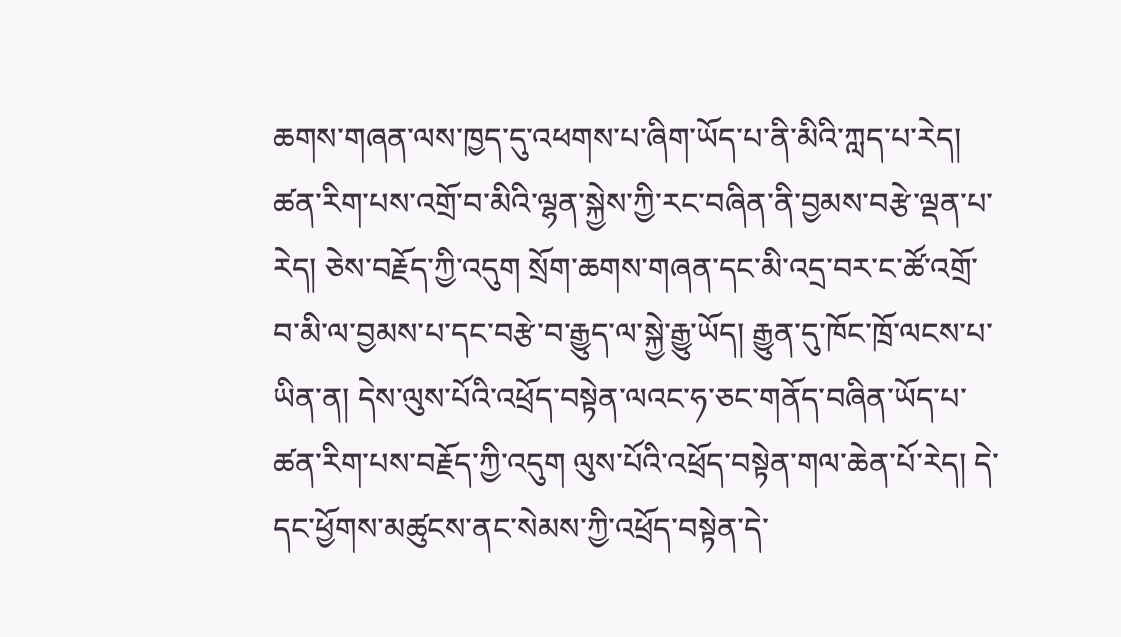ཆགས་གཞན་ལས་ཁྱད་དུ་འཕགས་པ་ཞིག་ཡོད་པ་ནི་མིའི་ཀླད་པ་རེད། ཚན་རིག་པས་འགྲོ་བ་མིའི་ལྷན་སྐྱེས་ཀྱི་རང་བཞིན་ནི་བྱམས་བརྩེ་ལྡན་པ་རེད། ཅེས་བརྗོད་ཀྱི་འདུག སྲོག་ཆགས་གཞན་དང་མི་འདྲ་བར་ང་ཚོ་འགྲོ་བ་མི་ལ་བྱམས་པ་དང་བརྩེ་བ་རྒྱུད་ལ་སྐྱེ་རྒྱུ་ཡོད། རྒྱུན་དུ་ཁོང་ཁྲོ་ལངས་པ་ཡིན་ན། དེས་ལུས་པོའི་འཕྲོད་བསྟེན་ལའང་ཧ་ཅང་གནོད་བཞིན་ཡོད་པ་ཚན་རིག་པས་བརྗོད་ཀྱི་འདུག ལུས་པོའི་འཕྲོད་བསྟེན་གལ་ཆེན་པོ་རེད། དེ་དང་ཕྱོགས་མཚུངས་ནང་སེམས་ཀྱི་འཕྲོད་བསྟེན་དེ་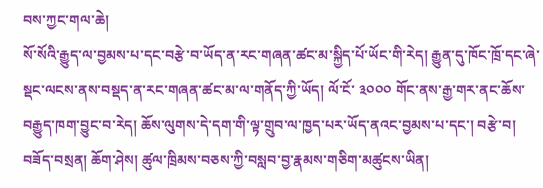བས་ཀྱང་གལ་ཆེ།
སོ་སོའི་རྒྱུད་ལ་བྱམས་པ་དང་བརྩེ་བ་ཡོད་ན་རང་གཞན་ཚང་མ་སྐྱིད་པོ་ཡོང་གི་རེད། རྒྱུན་དུ་ཁོང་ཁྲོ་དང་ཞེ་སྡང་ལངས་ནས་བསྡད་ན་རང་གཞན་ཚང་མ་ལ་གནོད་ཀྱི་ཡོད། ལོ་ངོ་ ༣༠༠༠ གོང་ནས་རྒྱ་གར་ནང་ཆོས་བརྒྱུད་ཁག་བྱུང་བ་རེད། ཆོས་ལུགས་དེ་དག་གི་ལྟ་གྲུབ་ལ་ཁྱད་པར་ཡོད་ནའང་བྱམས་པ་དང་། བརྩེ་བ། བཟོད་བསྲན། ཆོག་ཤེས། ཚུལ་ཁྲིམས་བཅས་ཀྱི་བསླབ་བྱ་རྣམས་གཅིག་མཚུངས་ཡིན།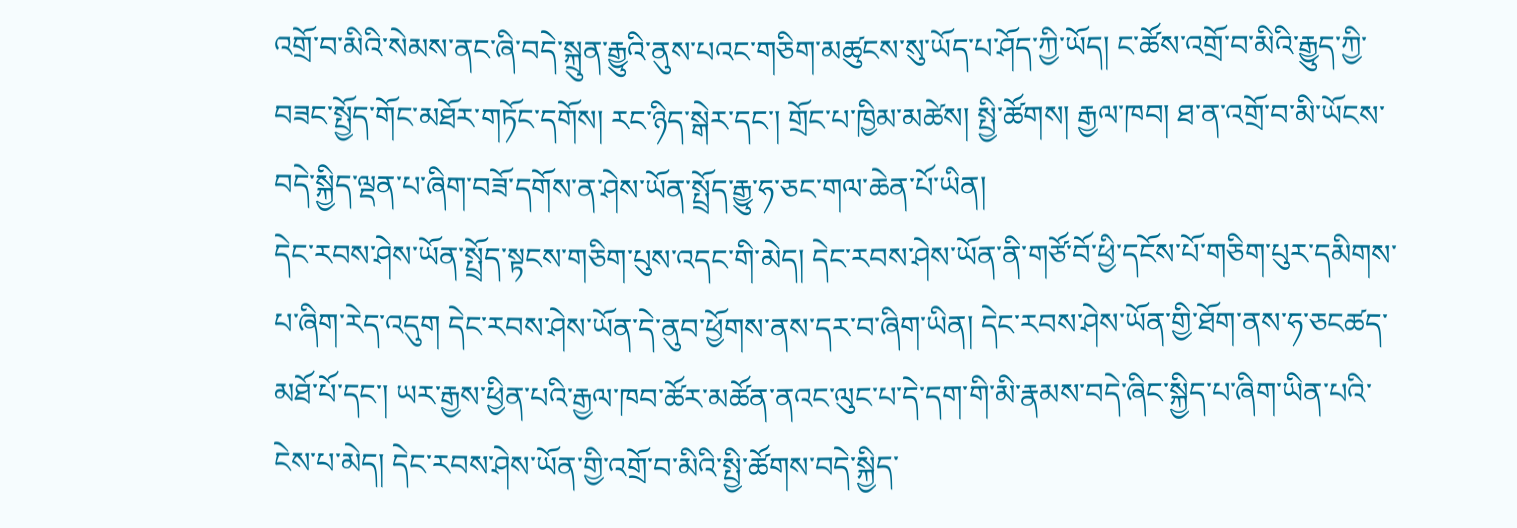འགྲོ་བ་མིའི་སེམས་ནང་ཞི་བདེ་སྐྲུན་རྒྱུའི་ནུས་པའང་གཅིག་མཚུངས་སུ་ཡོད་པ་ཤོད་ཀྱི་ཡོད། ང་ཚོས་འགྲོ་བ་མིའི་རྒྱུད་ཀྱི་བཟང་སྤྱོད་གོང་མཐོར་གཏོང་དགོས། རང་ཉིད་སྒེར་དང་། གྲོང་པ་ཁྱིམ་མཚེས། སྤྱི་ཚོགས། རྒྱལ་ཁབ། ཐ་ན་འགྲོ་བ་མི་ཡོངས་བདེ་སྐྱིད་ལྡན་པ་ཞིག་བཟོ་དགོས་ན་ཤེས་ཡོན་སྤྲོད་རྒྱུ་ཧ་ཅང་གལ་ཆེན་པོ་ཡིན།
དེང་རབས་ཤེས་ཡོན་སྤྲོད་སྟངས་གཅིག་པུས་འདང་གི་མེད། དེང་རབས་ཤེས་ཡོན་ནི་གཙོ་བོ་ཕྱི་དངོས་པོ་གཅིག་པུར་དམིགས་པ་ཞིག་རེད་འདུག དེང་རབས་ཤེས་ཡོན་དེ་ནུབ་ཕྱོགས་ནས་དར་བ་ཞིག་ཡིན། དེང་རབས་ཤེས་ཡོན་གྱི་ཐོག་ནས་ཧ་ཅངཚད་མཐོ་པོ་དང་། ཡར་རྒྱས་ཕྱིན་པའི་རྒྱལ་ཁབ་ཚོར་མཚོན་ནའང་ལུང་པ་དེ་དག་གི་མི་རྣམས་བདེ་ཞིང་སྐྱིད་པ་ཞིག་ཡིན་པའི་ངེས་པ་མེད། དེང་རབས་ཤེས་ཡོན་གྱི་འགྲོ་བ་མིའི་སྤྱི་ཚོགས་བདེ་སྐྱིད་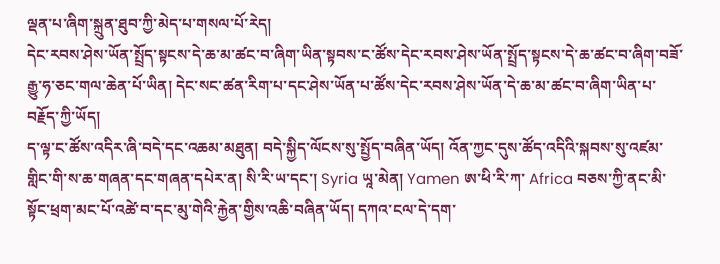ལྡན་པ་ཞིག་སྐྲུན་ཐུབ་ཀྱི་མེད་པ་གསལ་པོ་རེད།
དེང་རབས་ཤེས་ཡོན་སྤྲོད་སྟངས་དེ་ཆ་མ་ཚང་བ་ཞིག་ཡིན་སྟབས་ང་ཚོས་དེང་རབས་ཤེས་ཡོན་སྤྲོད་སྟངས་དེ་ཆ་ཚང་བ་ཞིག་བཟོ་རྒྱུ་ཧ་ཅང་གལ་ཆེན་པོ་ཡིན། དེང་སང་ཚན་རིག་པ་དང་ཤེས་ཡོན་པ་ཚོས་དེང་རབས་ཤེས་ཡོན་དེ་ཆ་མ་ཚང་བ་ཞིག་ཡིན་པ་བརྗོད་ཀྱི་ཡོད།
ད་ལྟ་ང་ཚོས་འདིར་ཞི་བདེ་དང་འཆམ་མཐུན། བདེ་སྐྱིད་ལོངས་སུ་སྤྱོད་བཞིན་ཡོད། འོན་ཀྱང་དུས་ཚོད་འདིའི་སྐབས་སུ་འཛམ་གླིང་གི་ས་ཆ་གཞན་དང་གཞན་དཔེར་ན། སི་རི་ཡ་དང་། Syria ཡཱ་མེན། Yamen ཨ་ཕི་རི་ཀ་ Africa བཅས་ཀྱི་ནང་མི་སྟོང་ཕྲག་མང་པོ་འཚེ་བ་དང་མུ་གེའི་རྐྱེན་གྱིས་འཆི་བཞིན་ཡོད། དཀའ་ངལ་དེ་དག་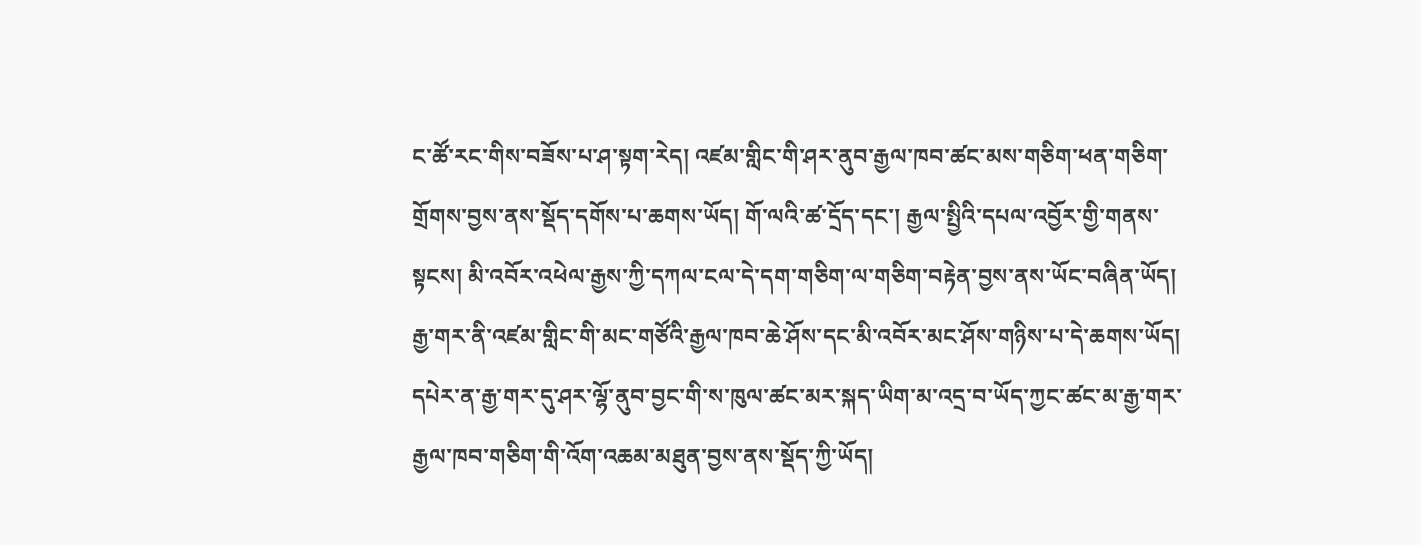ང་ཚོ་རང་གིས་བཟོས་པ་ཤ་སྟག་རེད། འཛམ་གླིང་གི་ཤར་ནུབ་རྒྱལ་ཁབ་ཚང་མས་གཅིག་ཕན་གཅིག་གྲོགས་བྱས་ནས་སྡོད་དགོས་པ་ཆགས་ཡོད། གོ་ལའི་ཚ་དྲོད་དང་། རྒྱལ་སྤྱིའི་དཔལ་འབྱོར་གྱི་གནས་སྟངས། མི་འབོར་འཕེལ་རྒྱས་ཀྱི་དཀལ་ངལ་དེ་དག་གཅིག་ལ་གཅིག་བརྟེན་བྱས་ནས་ཡོང་བཞིན་ཡོད།
རྒྱ་གར་ནི་འཛམ་གླིང་གི་མང་གཙོའི་རྒྱལ་ཁབ་ཆེ་ཤོས་དང་མི་འབོར་མང་ཤོས་གཉིས་པ་དེ་ཆགས་ཡོད། དཔེར་ན་རྒྱ་གར་དུ་ཤར་ལྷོ་ནུབ་བྱང་གི་ས་ཁུལ་ཚང་མར་སྐད་ཡིག་མ་འདྲ་བ་ཡོད་ཀྱང་ཚང་མ་རྒྱ་གར་རྒྱལ་ཁབ་གཅིག་གི་འོག་འཆམ་མཐུན་བྱས་ནས་སྡོད་ཀྱི་ཡོད།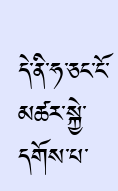དེ་ནི་ཧ་ཅང་ངོ་མཚར་སྐྱེ་དགོས་པ་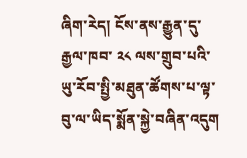ཞིག་རེད། ངོས་ནས་རྒྱུན་དུ་རྒྱལ་ཁབ་ ༢༨ ལས་གྲུབ་པའི་ཡུ་རོབ་སྤྱི་མཐུན་ཚོགས་པ་ལྟ་བུ་ལ་ཡིད་སྨོན་སྐྱེ་བཞིན་འདུག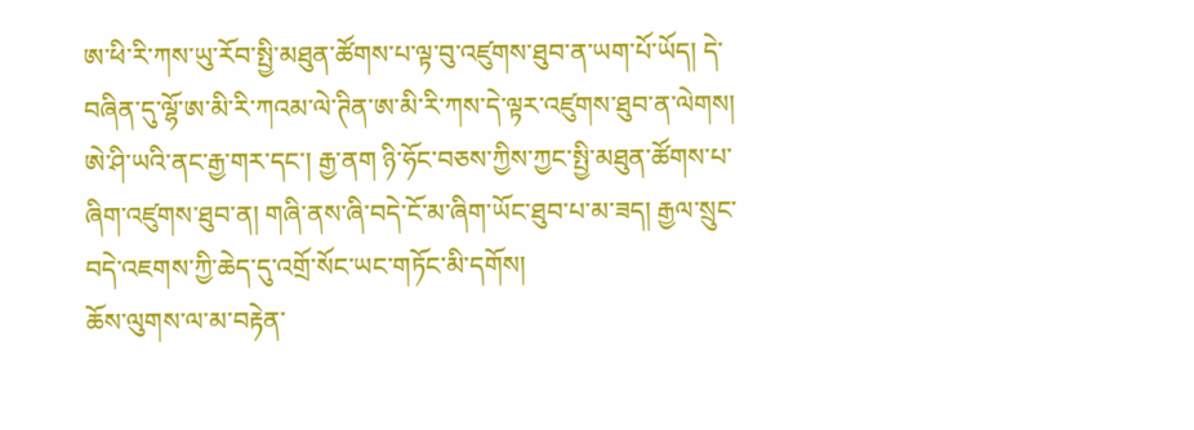ཨ་ཕི་རི་ཀས་ཡུ་རོབ་སྤྱི་མཐུན་ཚོགས་པ་ལྟ་བུ་འཛུགས་ཐུབ་ན་ཡག་པོ་ཡོད། དེ་བཞིན་དུ་ལྷོ་ཨ་མི་རི་ཀའམ་ལེ་ཊིན་ཨ་མི་རི་ཀས་དེ་ལྟར་འཛུགས་ཐུབ་ན་ལེགས། ཨེ་ཤི་ཡའི་ནང་རྒྱ་གར་དང་། རྒྱ་ནག ཉི་ཧོང་བཅས་ཀྱིས་ཀྱང་སྤྱི་མཐུན་ཚོགས་པ་ཞིག་འཛུགས་ཐུབ་ན། གཞི་ནས་ཞི་བདེ་ངོ་མ་ཞིག་ཡོང་ཐུབ་པ་མ་ཟད། རྒྱལ་སྲུང་བདེ་འཇགས་ཀྱི་ཆེད་དུ་འགྲོ་སོང་ཡང་གཏོང་མི་དགོས།
ཆོས་ལུགས་ལ་མ་བརྟེན་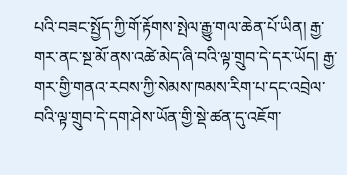པའི་བཟང་སྤྱོད་ཀྱི་གོ་རྟོགས་སྤེལ་རྒྱུ་གལ་ཆེན་པོ་ཡིན། རྒྱ་གར་ནང་སྔ་མོ་ནས་འཚེ་མེད་ཞི་བའི་ལྟ་གྲུབ་དེ་དར་ཡོད། རྒྱ་གར་གྱི་གནའ་རབས་ཀྱི་སེམས་ཁམས་རིག་པ་དང་འབྲེལ་བའི་ལྟ་གྲུབ་དེ་དག་ཤེས་ཡོན་གྱི་སྡེ་ཚན་དུ་འཇོག་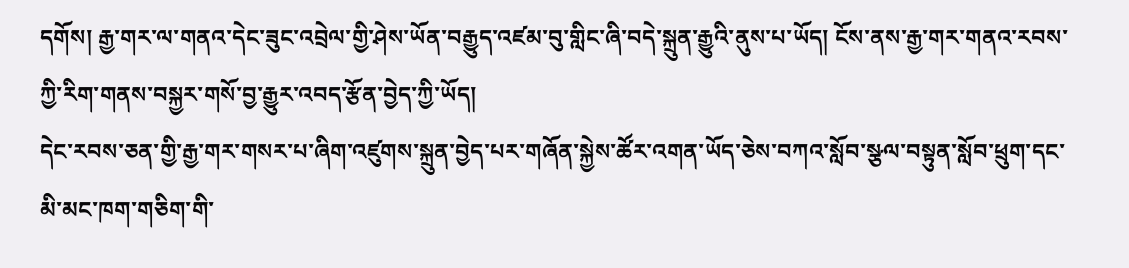དགོས། རྒྱ་གར་ལ་གནའ་དེང་ཟུང་འབྲེལ་གྱི་ཤེས་ཡོན་བརྒྱུད་འཛམ་བུ་གླིང་ཞི་བདེ་སྐྲུན་རྒྱུའི་ནུས་པ་ཡོད། ངོས་ནས་རྒྱ་གར་གནའ་རབས་ཀྱི་རིག་གནས་བསྐྱར་གསོ་བྱ་རྒྱུར་འབད་རྩོན་བྱེད་ཀྱི་ཡོད།
དེང་རབས་ཅན་གྱི་རྒྱ་གར་གསར་པ་ཞིག་འཛུགས་སྐྲུན་བྱེད་པར་གཞོན་སྐྱེས་ཚོར་འགན་ཡོད་ཅེས་བཀའ་སློབ་སྩལ་བསྟུན་སློབ་ཕྲུག་དང་མི་མང་ཁག་གཅིག་གི་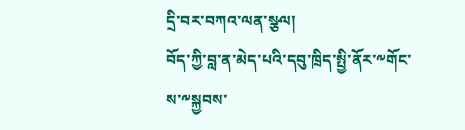དྲི་བར་བཀའ་ལན་སྩལ།
བོད་ཀྱི་བླ་ན་མེད་པའི་དབུ་ཁྲིད་སྤྱི་ནོར་༸གོང་ས་༸སྐྱབས་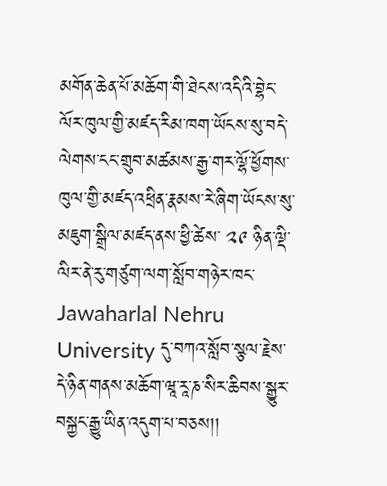མགོན་ཆེན་པོ་མཆོག་གི་ཐེངས་འདིའི་བྷེང་ལོར་ཁུལ་གྱི་མཛད་རིམ་ཁག་ཡོངས་སུ་བདེ་ལེགས་ངང་གྲུབ་མཚམས་རྒྱ་གར་ལྷོ་ཕྱོགས་ཁུལ་གྱི་མཛད་འཕྲིན་རྣམས་རེ་ཞིག་ཡོངས་སུ་མཇུག་སྒྲིལ་མཛད་ནས་ཕྱི་ཚེས་ ༢༩ ཉིན་ལྡི་ལིར་ནེ་རུ་གཙུག་ལག་སློབ་གཉེར་ཁང་ Jawaharlal Nehru University དུ་བཀའ་སློབ་སྩལ་རྗེས་དེ་ཉིན་གནས་མཆོག་ཝཱ་རཱ་ཎ་སིར་ཆིབས་སྒྱུར་བསྐྱང་རྒྱུ་ཡིན་འདུག་པ་བཅས།།